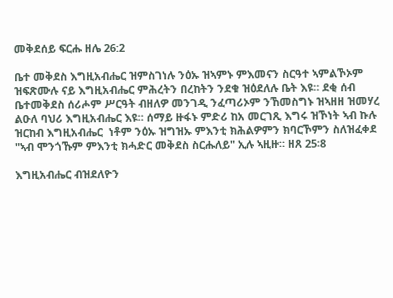መቅደሰይ ፍርሑ ዘሌ 26:2

ቤተ መቅደስ እግዚአብሔር ዝምስገነሉ ንዕኡ ዝኣምኑ ምእመናን ስርዓተ ኣምልኾኦም ዝፍጽሙሉ ናይ እግዚአብሔር ምሕረትን በረከትን ንደቁ ዝዕደለሉ ቤት እዩ። ደቂ ሰብ ቤተመቅደስ ሰሪሖም ሥርዓት ብዘለዎ መንገዲ ንፈጣሪኦም ንኸመስግኑ ዝኣዘዘ ዝመሃረ ልዑለ ባህሪ እግዚአብሔር እዩ። ሰማይ ዙፋኑ ምድሪ ከአ መርገጺ እግሩ ዝኾነት ኣብ ኩሉ ዝርከብ እግዚአብሔር  ነቶም ንዕኡ ዝግዝኡ ምእንቲ ክሕልዎምን ክባርኾምን ስለዝፈቀደ "ኣብ ሞንጎኹም ምእንቲ ክሓድር መቅደስ ስርሑለይ" ኢሉ ኣዚዙ። ዘጸ 25፡8

እግዚአብሔር ብዝደለዮን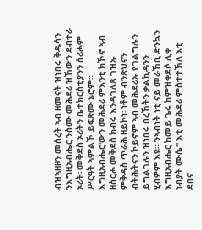ብዝኣዘዞን መሰረት ኣብ ዘመናት ዝነበሩ ቅዱሳን ንእግዚአብሔር ንስሙ መሕደሪ ዝኸውን ደብተራ ኦሪት፡ መቅደስ ኦሪትን ቤተክርስቲያንን ሰሪሖም ሥርዓት ኣምልኾ ይፍጽሙ ኔሮም። እግዚአብሔር'ውን መሕደሪ ምእንቲ ክኾኖ ኣብ ዘስርሖ መቅደስ ክብሩ እንዳገለጸ ገዝኡ ምቅዳስ ጥራሕ ዘይኮነ፡ ነቶም ብንጽህናን ብትሕትናን ኮይኖም ኣብ መሕደሪኡ የገልግሉን ይግልገሉን ዝነበሩ በረኸትን ቃልኪዳንን ሂብዎም እዩ። ንኣብነት ነቲ ናይ መራኸቢ ድንኳን እግዚአብሔር ከመይ ጌሩ ከምዝቀደሶ ሊቀ ነብያት ሙሴ" እቲ መሕደሪ ምስተተኽለ እቲ ደበና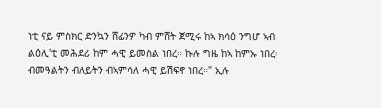ነቲ ናይ ምስክር ድንኳን ሸፊንዎ ካብ ምሸት ጀሚሩ ከኣ ክሳዕ ንግሆ ኣብ ልዕሊ'ቲ መሕደሪ ከም ሓዊ ይመስል ነበረ። ኩሉ ግዜ ከኣ ከምኡ ነበረ፡ ብመዓልትን ብለይትን ብኣምሳለ ሓዊ ይሽፍኖ ነበረ።" ኢሉ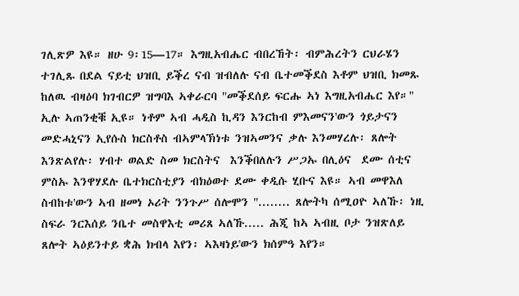ገሊጽዎ እዩ። ዘሁ 9፡15—17። እግዚአብሔር ብበረኸት፡ ብምሕረትን ርህራሄን ተገሊጹ በደል ናይቲ ህዝቢ ይቕረ ናብ ዝብለሉ ናብ ቤተመቕደስ እቶም ህዝቢ ክመጹ ከለዉ ብዛዕባ ክገብርዎ ዝግባእ ኣቀራርባ "መቕደሰይ ፍርሑ ኣነ እግዚአብሔር እየ።" ኢሉ ኣጠንቂቑ ኢዩ። ነቶም ኣብ ሓዲስ ኪዳን እንርከብ ምእመናን'ውን ጎይታናን መድሓኒናን ኢየሱስ ክርስቶስ ብኣምላኽነቱ ንዝኣመንና ቃሉ እንመሃረሉ፡ ጸሎት እንጽልየሉ፡ ሃብተ ወልድ ስመ ክርስትና  እንቕበለሉን ሥጋኡ በሊዕና  ደሙ ሰቲና ምስኡ እንዋሃደሉ ቤተክርስቲያን ብክዕወተ ደሙ ቀዲሱ ሂቡና እዩ። ኣብ መዋእለ ስብከቱ'ውን ኣብ ዘመነ ኦሪት ንንጉሥ ሰሎሞን "........ ጸሎትካ ሰሚዐዮ ኣለኹ፡ ነዚ ስፍራ ንርእሰይ ንቤተ መስዋእቲ መሪጸ ኣለኹ..... ሕጂ ከኣ ኣብዚ ቦታ ንዝጽለይ ጸሎት ኣዕይንተይ ቋሕ ክብላ እየን፡ ኣእዛነይ'ውን ክሰምዓ እየን።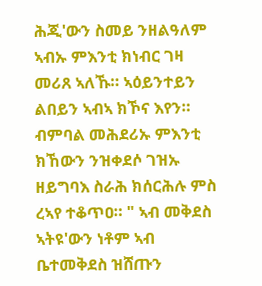ሕጂ'ውን ስመይ ንዘልዓለም ኣብኡ ምእንቲ ክነብር ገዛ መሪጸ ኣለኹ። ኣዕይንተይን ልበይን ኣብኣ ክኾና እየን። ብምባል መሕደሪኡ ምእንቲ ክኸውን ንዝቀደሶ ገዝኡ ዘይግባእ ስራሕ ክሰርሕሉ ምስ ረኣየ ተቆጥዐ። " ኣብ መቅደስ ኣትዩ'ውን ነቶም ኣብ ቤተመቅደስ ዝሸጡን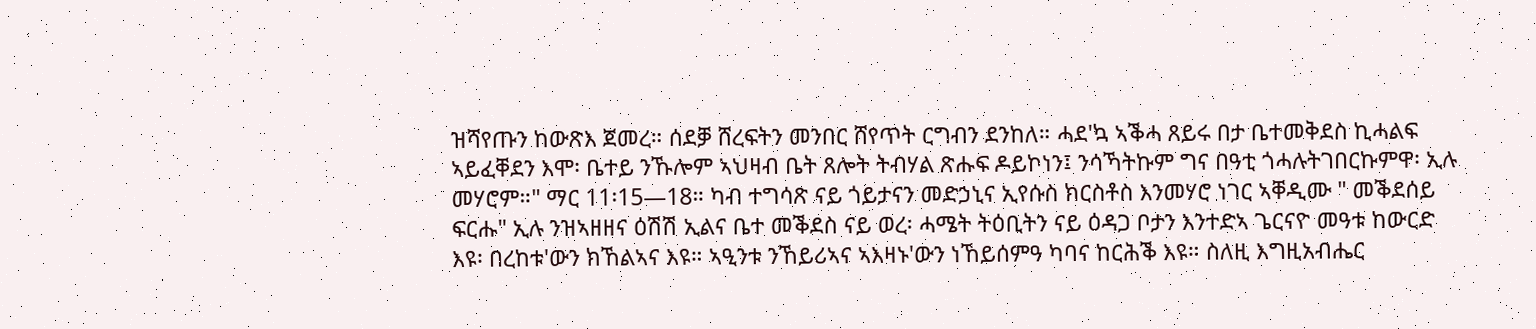ዝሻየጡን ከውጽእ ጀመረ። ሰደቓ ሸረፍትን መንበር ሸየጥት ርግብን ደንከለ። ሓደ'ኳ ኣቕሓ ጸይሩ በታ ቤተመቅደስ ኪሓልፍ ኣይፈቐደን እሞ፡ ቤተይ ንኹሎም ኣህዛብ ቤት ጸሎት ትብሃል ጽሑፍ ዶይኮነን፤ ንሳኻትኩም ግና በዓቲ ጎሓሉትገበርኩምዋ፡ ኢሉ መሃሮም።" ማር 11፡15—18። ካብ ተግሳጽ ናይ ጎይታናን መድኃኒና ኢየሱስ ክርስቶስ እንመሃሮ ነገር ኣቐዲሙ " መቕደሰይ ፍርሑ" ኢሉ ንዝኣዘዘና ዕሽሽ ኢልና ቤተ መቕደስ ናይ ወረ፡ ሓሜት ትዕቢትን ናይ ዕዳጋ ቦታን እንተድኣ ጌርናዮ መዓቱ ከውርድ እዩ፡ በረከቱ'ውን ክኸልኣና እዩ። ኣዒንቱ ንኸይሪኣና ኣእዛኑ'ውን ነኸይሰምዓ ካባና ከርሕቕ እዩ። ስለዚ እግዚአብሔር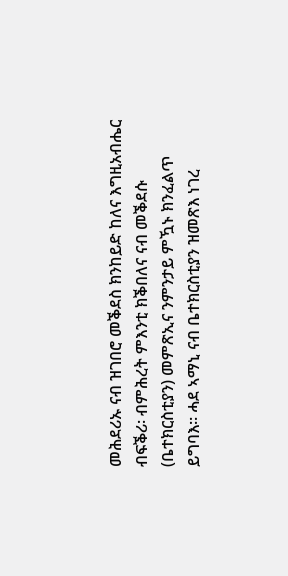መሕደሪኡ ናብ ዝገበሮ መቕደስ ክንከይድ ከለና እግዚአብሔር ብፍቕሪ፡ ብምሕረት ምእንቲ ክቕበለና ናብ መቕደሱ (ቤተክርስቲያን) መምጽኢና ንምንታይ ምዃኑ ክንፈልጥ ይግባእ። ሓደ ኣማኒ ናብ ቤተክርስቲያን ዝመጽእ ነገረ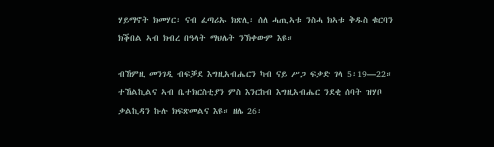ሃይማኖት ክመሃር፡ ናብ ፈጣሪኡ ክጽሊ፡ ሰለ ሓጢኣቱ ንስሓ ክኣቱ ቅዱስ ቁርባን ክቕበል ኣብ ክብረ በዓላት ማህሌት ንኽቀውም እዩ።

ብኸምዚ መንገዲ ብፍቓደ እግዚአብሔርን ካብ ናይ ሥጋ ፍቃድ ገላ 5፡19—22። ተኸልኪልና ኣብ ቤተክርስቲያን ምስ እንርከብ እግዚአብሔር ንደቂ ሰባት ዝሃቦ ቃልኪዳን ኩሉ ክፍጽመልና እዩ። ዘሌ 26፡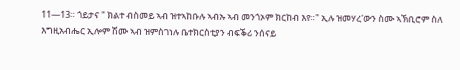11—13። ጎይታና " ክልተ ብስመይ ኣብ ዝተኣከቡሉ ኣብኡ ኣብ መንጎኦም ክርከብ እየ።" ኢሉ ዝመሃረ'ውን ስሙ ኣኽቢሮም ስለ እግዚአብሔር ኢሎም ሽሙ ኣብ ዝምስገነሉ ቤተክርስቲያን ብፍቕሪ ንሰናይ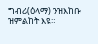ግብሪ(ዕላማ) ንዝእከቡ ዝምልከት እዩ።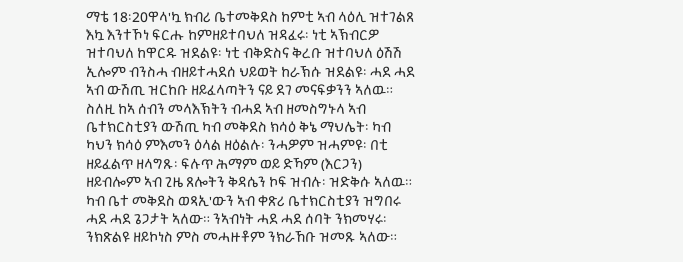ማቴ 18፡20ዋላ'ኳ ክብሪ ቤተመቅደስ ከምቲ ኣብ ላዕሊ ዝተገልጸ እኳ እንተኾነ ፍርሑ ከምዘይተባህለ ዝዳፈሩ፡ ነቲ ኣኽብርዎ ዝተባህለ ከዋርዱ ዝደልዩ፡ ነቲ ብቅድስና ቅረቡ ዝተባህለ ዕሽሽ ኢሎም ብንስሓ ብዘይተሓደሰ ህይወት ከራኽሱ ዝደልዩ፡ ሓደ ሓደ ኣብ ውሽጢ ዝርከቡ ዘይፈላጣትን ናይ ደገ መናፍቃንን ኣለዉ። ስለዚ ከኣ ሰብን መላእኽትን ብሓደ ኣብ ዘመስግኑላ ኣብ ቤተክርስቲያን ውሽጢ ካብ መቅደስ ክሳዕ ቅኔ ማህሌት፡ ካብ ካህን ክሳዕ ምእመን ዕላል ዘዕልሉ፡ ንሓዎም ዝሓምዩ፡ በቲ ዘይፈልጥ ዘላግጹ፡ ፍሉጥ ሕማም ወይ ድኻም (እርጋን) ዘይብሎም ኣብ ጊዜ ጸሎትን ቅዳሴን ኮፍ ዝብሉ፡ ዝድቅሱ ኣለዉ። ካብ ቤተ መቅደስ ወጻኢ'ውን ኣብ ቀጽሪ ቤተክርስቲያን ዝግበሩ ሓደ ሓደ ጌጋታት ኣለው። ንኣብነት ሓደ ሓደ ሰባት ንክመሃሩ፡ ንክጽልዩ ዘይኮነስ ምስ መሓዙቶም ንክራኸቡ ዝመጹ ኣለው።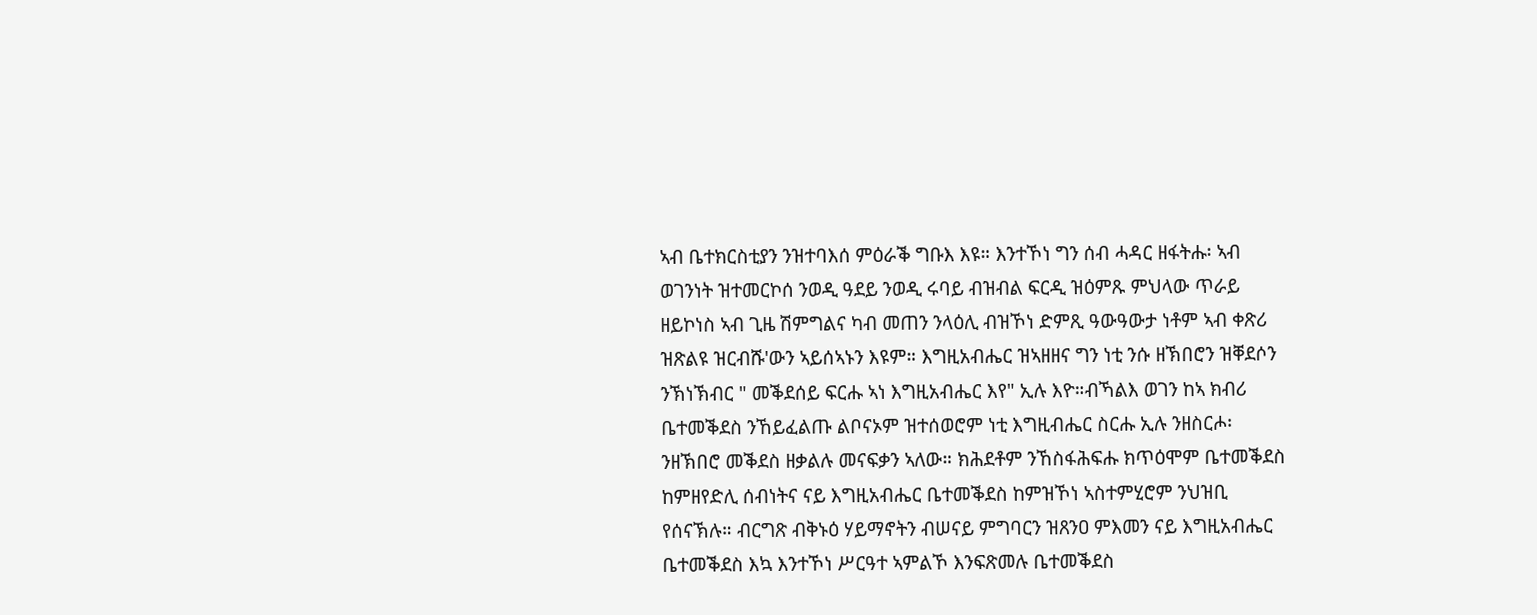ኣብ ቤተክርስቲያን ንዝተባእሰ ምዕራቕ ግቡእ እዩ። እንተኾነ ግን ሰብ ሓዳር ዘፋትሑ፡ ኣብ ወገንነት ዝተመርኮሰ ንወዲ ዓደይ ንወዲ ሩባይ ብዝብል ፍርዲ ዝዕምጹ ምህላው ጥራይ ዘይኮነስ ኣብ ጊዜ ሽምግልና ካብ መጠን ንላዕሊ ብዝኾነ ድምጺ ዓውዓውታ ነቶም ኣብ ቀጽሪ ዝጽልዩ ዝርብሹ'ውን ኣይሰኣኑን እዩም። እግዚአብሔር ዝኣዘዘና ግን ነቲ ንሱ ዘኽበሮን ዝቐደሶን ንኽነኽብር " መቕደሰይ ፍርሑ ኣነ እግዚአብሔር እየ" ኢሉ እዮ።ብኻልእ ወገን ከኣ ክብሪ ቤተመቕደስ ንኸይፈልጡ ልቦናኦም ዝተሰወሮም ነቲ እግዚብሔር ስርሑ ኢሉ ንዘስርሖ፡ ንዘኽበሮ መቕደስ ዘቃልሉ መናፍቃን ኣለው። ክሕደቶም ንኸስፋሕፍሑ ክጥዕሞም ቤተመቕደስ ከምዘየድሊ ሰብነትና ናይ እግዚአብሔር ቤተመቕደስ ከምዝኾነ ኣስተምሂሮም ንህዝቢ የሰናኽሉ። ብርግጽ ብቅኑዕ ሃይማኖትን ብሠናይ ምግባርን ዝጸንዐ ምእመን ናይ እግዚአብሔር ቤተመቕደስ እኳ እንተኾነ ሥርዓተ ኣምልኾ እንፍጽመሉ ቤተመቕደስ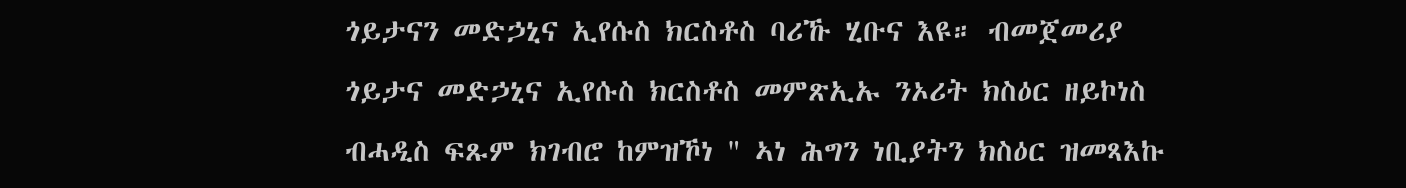ጎይታናን መድኃኒና ኢየሱስ ክርስቶስ ባሪኹ ሂቡና እዩ። ብመጀመሪያ ጎይታና መድኃኒና ኢየሱስ ክርስቶስ መምጽኢኡ ንኦሪት ክስዕር ዘይኮነስ ብሓዲስ ፍጹም ክገብሮ ከምዝኾነ " ኣነ ሕግን ነቢያትን ክስዕር ዝመጻእኩ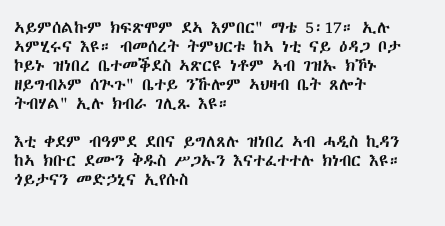ኣይምሰልኩም ክፍጽሞም ደኣ እምበር" ማቴ 5፡17። ኢሉ ኣምሂሩና እዩ። ብመሰረት ትምህርቱ ከኣ ነቲ ናይ ዕዳጋ ቦታ ኮይኑ ዝነበረ ቤተመቕደስ ኣጽርዩ ነቶም ኣብ ገዝኡ ክኾኑ ዘይግብኦም ሰጒጉ" ቤተይ ንኹሎም ኣህዛብ ቤት ጸሎት ትብሃል" ኢሉ ክብራ ገሊጹ እዩ።

እቲ ቀደም ብዓምደ ደበና ይግለጸሉ ዝነበረ ኣብ ሓዲስ ኪዳን ከኣ ክቡር ደሙን ቅዱስ ሥጋኡን እናተፈተተሉ ክነብር እዩ። ጎይታናን መድኃኒና ኢየሱስ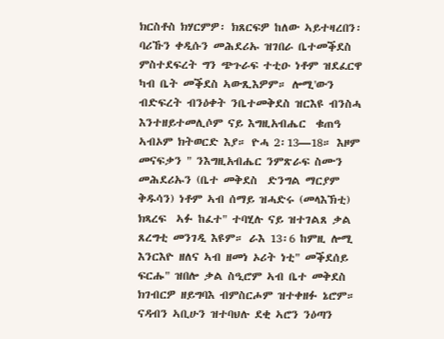ክርስቶስ ክሃርምዎ፡ ክጸርፍዎ ከለው ኣይተዛረበን፡ ባሪኹን ቀዲሱን መሕደሪኡ ዝገበራ ቤተመቕደስ ምስተደፍረት ግን ጭጉራፍ ተቲዑ ነቶም ዝደፈርዋ ካብ ቤት መቕደስ ኣውጺእዎም። ሎሚ'ውን ብድፍረት ብንዕቀት ንቤተመቅደስ ዝርእዩ ብንስሓ እንተዘይተመሊሶም ናይ እግዚአብሔር  ቁጠዓ ኣብኦም ክትወርድ እያ። ዮሓ 2፡13—18። እዞም መናፍቃን " ንእግዚአብሔር ንምጽራፍ ስሙን መሕደሪኡን (ቤተ መቅደስ  ድንግል ማርያም ቅዱሳን) ነቶም ኣብ ሰማይ ዝሓድሩ (መላእኽቲ) ክጻረፍ  ኣፉ ከፈተ" ተባሂሉ ናይ ዝተገልጸ ቃል ጸረግቲ መንገዲ እዩም። ራእ 13፡6 ከምዚ ሎሚ እንርእዮ ዘለና ኣብ ዘመነ ኦሪት ነቲ" መቕደሰይ ፍርሑ" ዝበሎ ቃል ስዒሮም ኣብ ቤተ መቅደስ ክገብርዎ ዘይግባእ ብምስርሖም ዝተቀዘፉ ኔሮም። ናዳብን ኣቢሁን ዝተባህሉ ደቂ ኣሮን ንዕጣን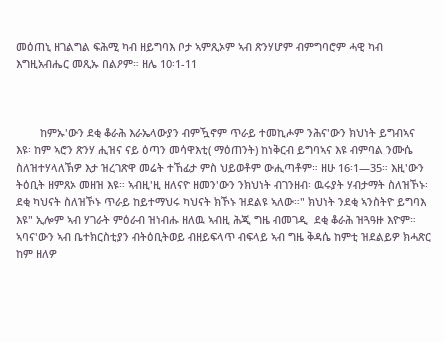መዕጠኒ ዘገልግል ፍሕሚ ካብ ዘይግባእ ቦታ ኣምጺኦም ኣብ ጽንሃሆም ብምግባሮም ሓዊ ካብ እግዚአብሔር መጺኡ በልዖም። ዘሌ 10፡1-11



        ከምኡ'ውን ደቂ ቆራሕ እራኤላውያን ብምዃኖም ጥራይ ተመኪሖም ንሕና'ውን ክህነት ይግብኣና እዩ፡ ከም ኣሮን ጽንሃ ሒዝና ናይ ዕጣን መሳዋእቲ( ማዕጠንት) ከነቅርብ ይግባኣና እዩ ብምባል ንሙሴ ስለዝተሃላለኽዎ እታ ዝረገጽዋ መሬት ተኸፊታ ምስ ህይወቶም ውሒጣቶም። ዘሁ 16፡1—35። እዚ'ውን ትዕቢት ዘምጸኦ መዘዝ እዩ። ኣብዚ'ዚ ዘለናዮ ዘመን'ውን ንክህነት ብገንዘብ፡ ዉሩያት ሃብታማት ስለዝኾኑ፡ ደቂ ካህናት ስለዝኾኑ ጥራይ ከይተማህሩ ካህናት ክኾኑ ዝደልዩ ኣለው።" ክህነት ንደቂ ኣንስትዮ ይግባእ እዩ" ኢሎም ኣብ ሃገራት ምዕራብ ዝነብሑ ዘለዉ ኣብዚ ሕጂ ግዜ ብመገዲ  ደቂ ቆራሕ ዝጓዓዙ እዮም። ኣባና'ውን ኣብ ቤተክርስቲያን ብትዕቢትወይ ብዘይፍላጥ ብፍላይ ኣብ ግዜ ቅዳሴ ከምቲ ዝደልይዎ ክሓጽር ከም ዘለዎ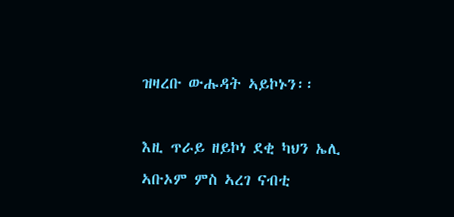ዝዛረቡ ውሑዳት ኣይኮኑን፡፡

እዚ ጥራይ ዘይኮነ ደቂ ካህን ኤሊ ኣቡኦም ምስ ኣረገ ናብቲ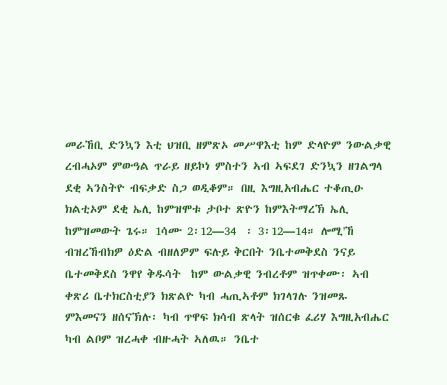መራኸቢ ድንኳን እቲ ህዝቢ ዘምጽኦ መሥዋእቲ ከም ድላዮም ንውልቃዊ ረብሓኦም ምውዓል ጥራይ ዘይኮነ ምስተን ኣብ ኣፍደገ ድንኳን ዘገልግላ ደቂ ኣንስትዮ ብፍቃድ ስጋ ወዲቆም። በዚ እግዚአብሔር ተቆጢዑ ክልቲኦም ደቂ ኤሊ ከምዝሞቱ ታቦተ ጽዮን ከምእትማረኽ ኤሊ ከምዝመውት ጌሩ። 1ሳሙ 2፡12—34  ፡ 3፡12—14። ሎሚ'ኸ ብዝረኸብክዎ ዕድል ብዘለዎም ፍሉይ ቅርበት ንቤተመቅደስ ንናይ ቤተመቅደስ ንዋየ ቅዱሳት  ከም ውልቃዊ ንብረቶም ዝጥቀሙ፡ ኣብ ቀጽሪ ቤተክርስቲያን ክጽልዮ ካብ ሓጢኣቶም ክገላገሉ ንዝመጹ ምእመናን ዘሰናኽሉ፡ ካብ ጥዋፍ ክሳብ ጽላት ዝሰርቁ ፈሪሃ እግዚአብሔር ካብ ልቦም ዝረሓቀ ብዙሓት ኣለዉ። ንቤተ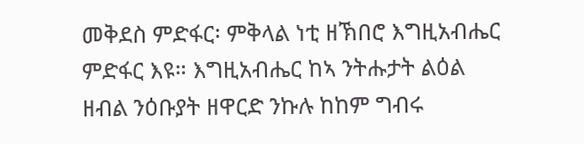መቅደስ ምድፋር፡ ምቅላል ነቲ ዘኽበሮ እግዚአብሔር ምድፋር እዩ። እግዚአብሔር ከኣ ንትሑታት ልዕል ዘብል ንዕቡያት ዘዋርድ ንኩሉ ከከም ግብሩ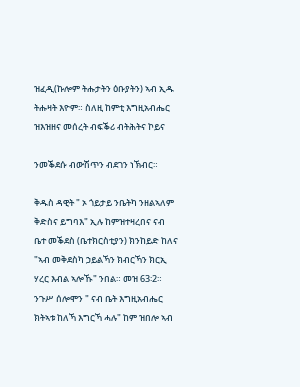ዝፈዲ(ኩሎም ትሑታትን ዕቡያትን) ኣብ ኢዱ ትሑዛት እዮም። ስለዚ ከምቲ እግዚአብሔር ዝእዝዘና መሰረት ብፍቕሪ ብትሕትና ኮይና

ንመቕደሱ ብውሽጥን ብደገን ነኽብር።

ቅዱስ ዳዊት " ኦ ጎይታይ ንቤትካ ንዘልኣለም ቅድስና ይግባእ" ኢሉ ከምዝተዛረበና ናብ ቤተ መቕደስ (ቤተክርስቲያን) ክንከይድ ከለና "ኣብ መቅደስካ ኃይልኻን ክብርኻን ክርኢ ሃረር እብል ኣሎኹ" ንበል። መዝ 63፡2። ንጉሥ ሰሎሞን " ናብ ቤት እግዚአብሔር ክትኣቱ ከለኻ እግርኻ ሓሉ" ከም ዝበሎ ኣብ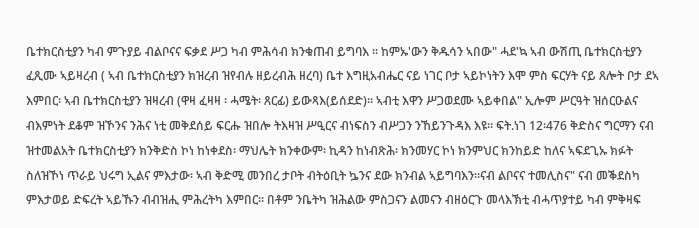ቤተክርስቲያን ካብ ምጉያይ ብልቦናና ፍቃደ ሥጋ ካብ ምሕሳብ ክንቁጠብ ይግባእ ። ከምኡ'ውን ቅዱሳን ኣበው" ሓደ'ኳ ኣብ ውሽጢ ቤተክርስቲያን ፈጺሙ ኣይዛረብ ( ኣብ ቤተክርስቲያን ክዝረብ ዝየብሉ ዘይረብሕ ዘረባ) ቤተ እግዚአብሔር ናይ ነገር ቦታ ኣይኮነትን እሞ ምስ ፍርሃት ናይ ጸሎት ቦታ ደኣ እምበር፡ ኣብ ቤተክርስቲያን ዝዛረብ (ዋዛ ፈዛዛ ፡ ሓሜት፡ ጸርፊ) ይውጻእ(ይሰደድ)። ኣብቲ እዋን ሥጋወደሙ ኣይቀበል" ኢሎም ሥርዓት ዝሰርዑልና ብእምነት ደቆም ዝኾንና ንሕና ነቲ መቅደሰይ ፍርሑ ዝበሎ ትእዛዝ ሥዒርና ብነፍስን ብሥጋን ንኸይንጉዳእ እዩ። ፍት.ነገ 12፡476 ቅድስና ግርማን ናብ ዝተመልአት ቤተክርስቲያን ክንቅድስ ኮነ ከነቀደስ፡ ማህሌት ክንቀውም፡ ኪዳን ከነብጽሕ፡ ክንመሃር ኮነ ክንምህር ክንከይድ ከለና ኣፍደጊኡ ክፉት ስለዝኾነ ጥራይ ህሩግ ኢልና ምእታው፡ ኣብ ቅድሚ መንበረ ታቦት ብትዕቢት ኴንና ደው ክንብል ኣይግባእን።ናብ ልቦናና ተመሊስና" ናብ መቕደስካ ምእታወይ ድፍረት ኣይኹን ብብዝሒ ምሕረትካ እምበር። በቶም ንቤትካ ዝሕልው ምስጋናን ልመናን ብዘዕርጉ መላእኽቲ ብሓጥያተይ ካብ ምቅዛፍ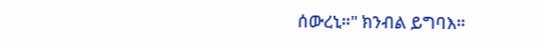ሰውረኒ።" ክንብል ይግባእ።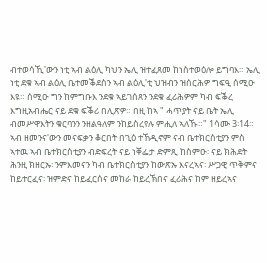ብተወሳኺ'ውን ነቲ ኣብ ልዕሊ ካህን ኤሊ ዝተፈጸመ ከነስተወዕሎ ይግባእ። ኤሊ ነቲ ደቁ ኣብ ልዕሊ ቤተመቕደስን ኣብ ልዕሊ'ቲ ህዝብን ዝሰርሕዎ ግፍዒ ሰሚዑ እዩ። ሰሚዑ ግን ከምግቡእ ንደቁ ኣይገሰጸን ንደቁ ፈሪሕዎም ካብ ፍቕረ እግዚአብሔር ናይ ደቁ ፍቕሪ በሊጽዎ። በዚ ከኣ " ሓጥያት ናይ ቤት ኤሊ ብመሥዋእትን ቁርባንን ንዘልዓለም ንከይስረየሉ ምሒለ ኣለኹ።" 1ሳሙ 3፡14። ኣብ ዘመንና'ውን መናፍቃን ቆርበት በጊዕ ተኸዲኖም ናብ ቤተክርስቲያን ምስ ኣተዉ ኣብ ቤተክርስቲያን ብድፍረት ናይ ነቐፌታ ድምጺ ከስምዑ፡ ናይ ክሕደት ሕንዚ ክዘርኡ፡ ንምእመናን ካብ ቤተክርስቲያን ከውጽኡ እናረኣና፡ ሥጋዊ ጥቅምና ከይተርፈና፡ ዝምድና ከይፈርሰና መከራ ከይረኽበና ፈሪሕና ከም ዘይረኣና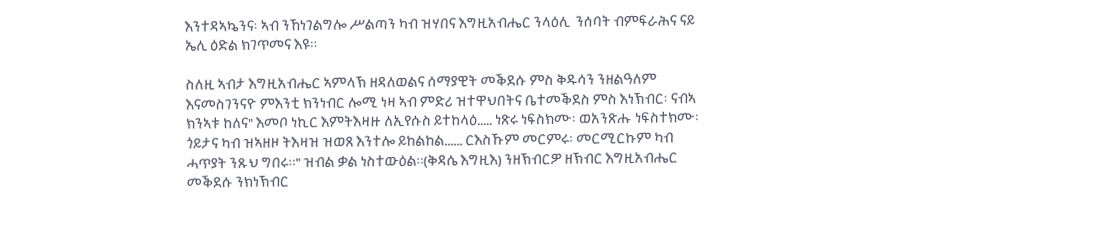እንተዳኣኴንና፡ ኣብ ንኸነገልግሎ ሥልጣን ካብ ዝሃበና እግዚአብሔር ንላዕሊ  ንሰባት ብምፍራሕና ናይ ኤሊ ዕድል ክገጥመና እዩ።

ስለዚ ኣብታ እግዚአብሔር ኣምላኽ ዘዳለወልና ሰማያዊት መቕደሱ ምስ ቅዱሳን ንዘልዓለም እናመስገንናዮ ምእንቲ ክንነብር ሎሚ ነዛ ኣብ ምድሪ ዝተዋህበትና ቤተመቕደስ ምስ እነኽብር፡ ናብኣ ክንኣቱ ከለና" እመቦ ነኪር እምትእዛዙ ለኢየሱስ ይተከላዕ..... ነጽሩ ነፍስክሙ፡ ወአንጽሑ ነፍስተክሙ፡ ጎይታና ካብ ዝኣዘዞ ትእዛዝ ዝወጸ እንተሎ ይከልከል...... ርእስኹም መርምሩ፡ መርሚርኩም ካብ ሓጥያት ንጹህ ግበሩ።" ዝብል ቃል ነስተውዕል።(ቅዳሴ እግዚእ) ንዘኽብርዎ ዘኽብር እግዚአብሔር መቕደሱ ንክነኽብር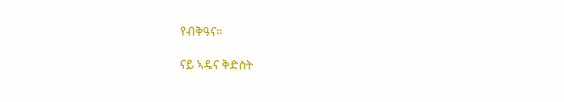የብቅዓና።

ናይ ኣዴና ቅድስት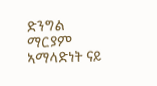ድንግል ማርያም ኣማላድነት ናይ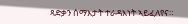ጻድቃን ሰማእታት ተራዳእነት ኣይፈለየና።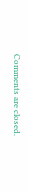Comments are closed.